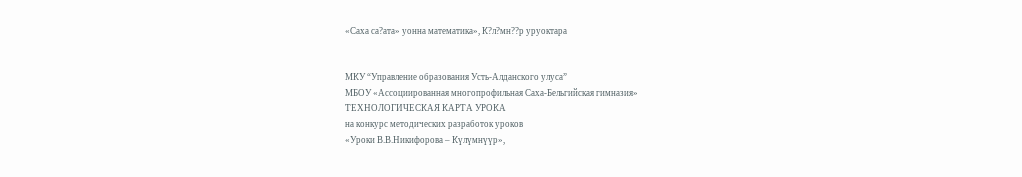«Саха са?ата» уонна математика», К?л?мн??р уруоктара


МКУ “Управление образования Усть-Алданского улуса”
МБОУ «Ассоциированная многопрофильная Саха-Бельгийская гимназия»
ТЕХНОЛОГИЧЕСКАЯ КАРТА УРОКА
на конкурс методических разработок уроков
«Уроки В.В.Никифорова – Күлүмнүүр»,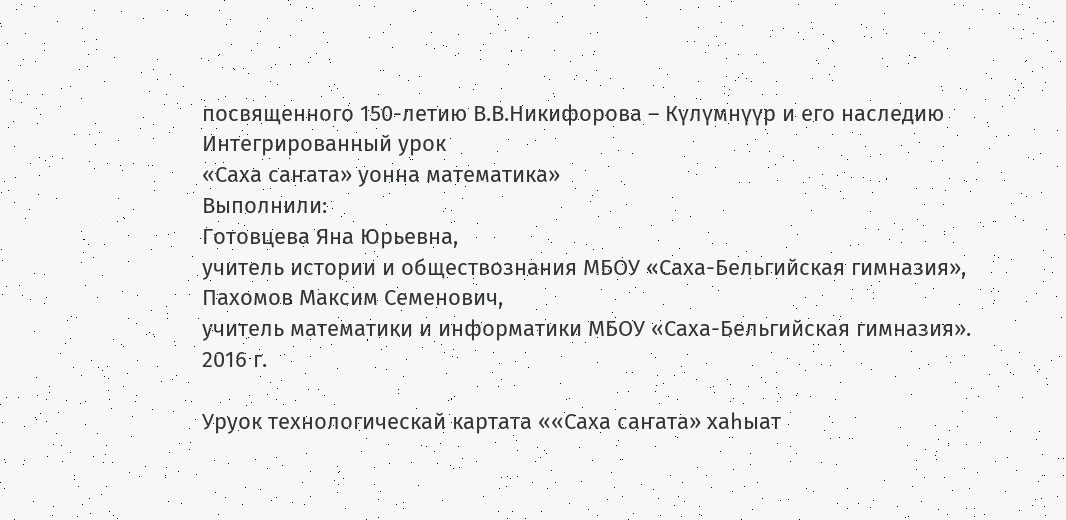посвященного 150-летию В.В.Никифорова – Күлүмнүүр и его наследию
Интегрированный урок
«Саха саҥата» уонна математика»
Выполнили:
Готовцева Яна Юрьевна,
учитель истории и обществознания МБОУ «Саха-Бельгийская гимназия»,
Пахомов Максим Семенович,
учитель математики и информатики МБОУ «Саха-Бельгийская гимназия».
2016 г.

Уруок технологическай картата ««Саха саҥата» хаһыат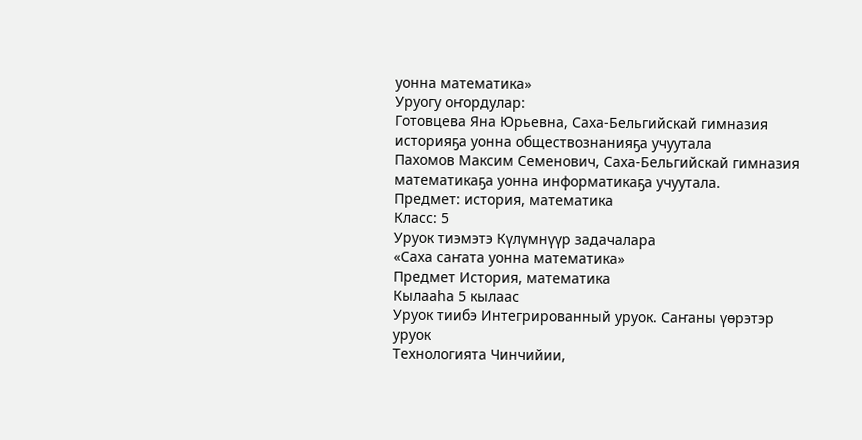уонна математика»
Уруогу оҥордулар:
Готовцева Яна Юрьевна, Саха-Бельгийскай гимназия историяҕа уонна обществознанияҕа учуутала
Пахомов Максим Семенович, Саха-Бельгийскай гимназия математикаҕа уонна информатикаҕа учуутала.
Предмет: история, математика
Класс: 5
Уруок тиэмэтэ Күлүмнүүр задачалара
«Саха саҥата уонна математика»
Предмет История, математика
Кылааһа 5 кылаас
Уруок тиибэ Интегрированный уруок. Саҥаны үөрэтэр уруок
Технологията Чинчийии,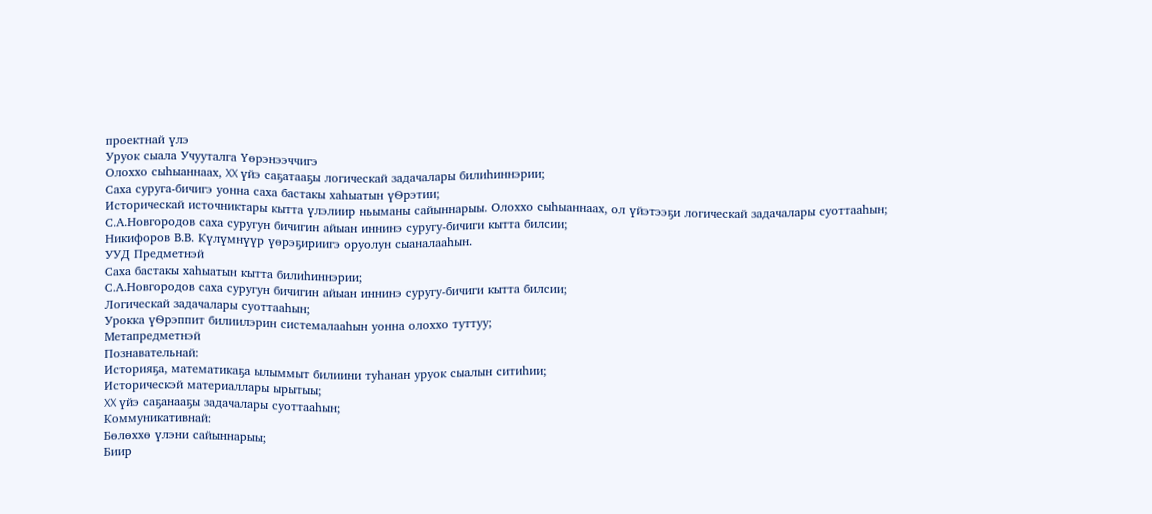проектнай үлэ
Уруок сыала Учууталга Үөрэнээччигэ
Олоххо сыһыаннаах, XX үйэ саҕатааҕы логическай задачалары билиһиннэрии;
Саха суруга-бичигэ уонна саха бастакы хаһыатын үѲрэтии;
Историческай источниктары кытта үлэлиир ньыманы сайыннарыы. Олоххо сыһыаннаах, ол үйэтээҕи логическай задачалары суоттааһын;
С.А.Новгородов саха суругун бичигин айыан иннинэ суругу-бичиги кытта билсии;
Никифоров В.В. Күлүмнүүр үөрэҕириигэ оруолун сыаналааһын.
УУД Предметнэй
Саха бастакы хаһыатын кытта билиһиннэрии;
С.А.Новгородов саха суругун бичигин айыан иннинэ суругу-бичиги кытта билсии;
Логическай задачалары суоттааһын;
Урокка үѲрэппит билиилэрин системалааhын уонна олоххо туттуу;
Метапредметнэй
Познавательнай:
Историяҕа, математикаҕа ылыммыт билиини туһанан уруок сыалын ситиһии;
Историческэй материаллары ырытыы;
XX үйэ саҕанааҕы задачалары суоттааһын;
Коммуникативнай:
Бөлөххө үлэни сайыннарыы;
Биир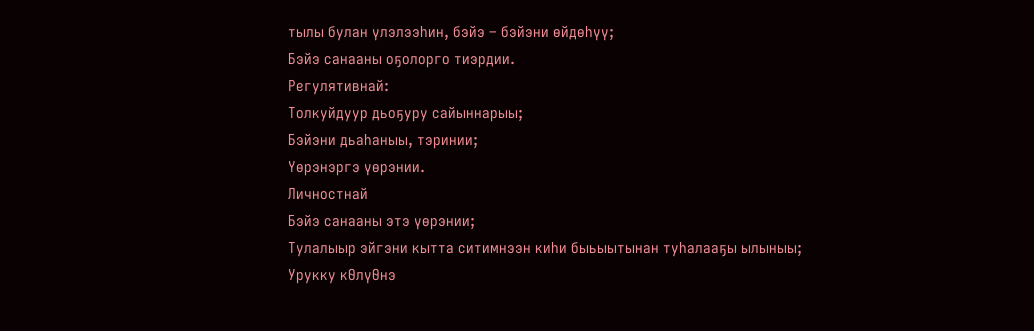тылы булан үлэлээhин, бэйэ – бэйэни өйдөhүү;
Бэйэ санааны оҕолорго тиэрдии.
Регулятивнай:
Толкуйдуур дьоҕуру сайыннарыы;
Бэйэни дьаhаныы, тэринии;
Үөрэнэргэ үөрэнии.
Личностнай
Бэйэ санааны этэ үөрэнии;
Тулалыыр эйгэни кытта ситимнээн киhи быьыытынан туhалааҕы ылыныы;
Урукку кѲлүѲнэ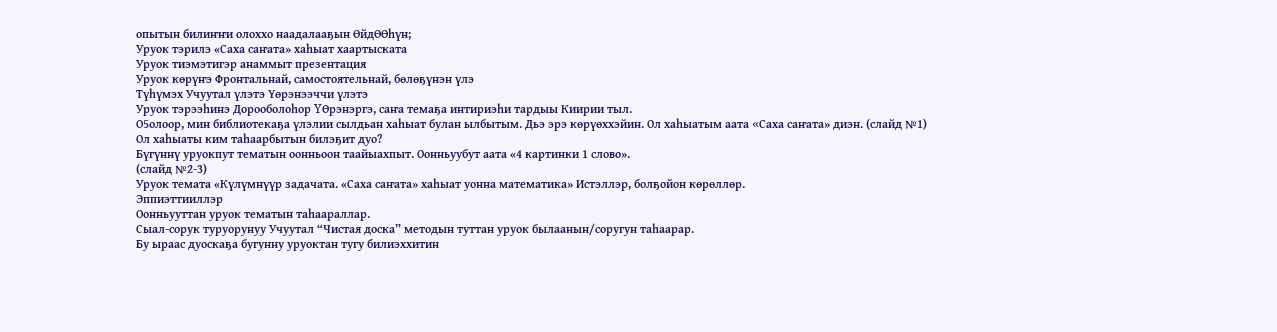опытын билиҥҥи олоххо наадалааҕын ѲйдѲѲhүн;
Уруок тэрилэ «Саха саҥата» хаһыат хаартыската
Уруок тиэмэтигэр анаммыт презентация
Уруок көрүҥэ Фронтальнай, самостоятельнай, бөлөҕүнэн үлэ
Түһүмэх Учуутал үлэтэ Үөрэнээччи үлэтэ
Уруок тэрээһинэ Дорооболоһор ΥѲрэнэргэ, саҥа темаҕа интириэһи тардыы Киирии тыл.
О5олоор, мин библиотекаҕа үлэлии сылдьан хаһыат булан ылбытым. Дьэ эрэ көрүөххэйин. Ол хаһыатым аата «Cаха саҥата» диэн. (слайд №1)
Ол хаһыаты ким таһаарбытын билэҕит дуо?
Бүгүннү уруокпут тематын оонньоон таайыахпыт. Оонньуубут аата «4 картинки 1 слово».
(слайд №2-3)
Уруок темата «Күлүмнүүр задачата. «Саха саҥата» хаhыат уонна математика» Истэллэр, болҕойон көрөллөр.
Эппиэттииллэр
Оонньууттан уруок тематын таһаараллар.
Сыал-сорук туруорунуу Учуутал “Чистая доска” методын туттан уруок былаанын/соругун таhаарар.
Бу ыраас дуоскаҕа бугунну уруоктан тугу билиэххитин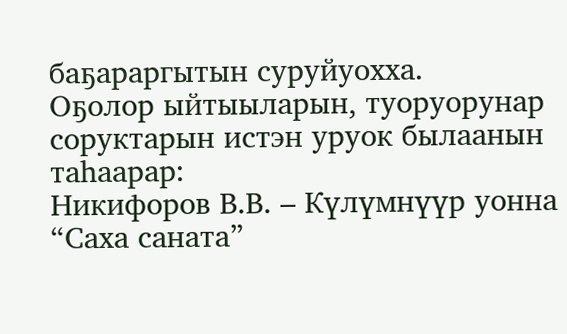баҕараргытын суруйуохха.
Оҕолор ыйтыыларын, туоруорунар соруктарын истэн уруок былаанын таhаарар:
Никифоров В.В. – Күлүмнүүр уонна “Саха саната”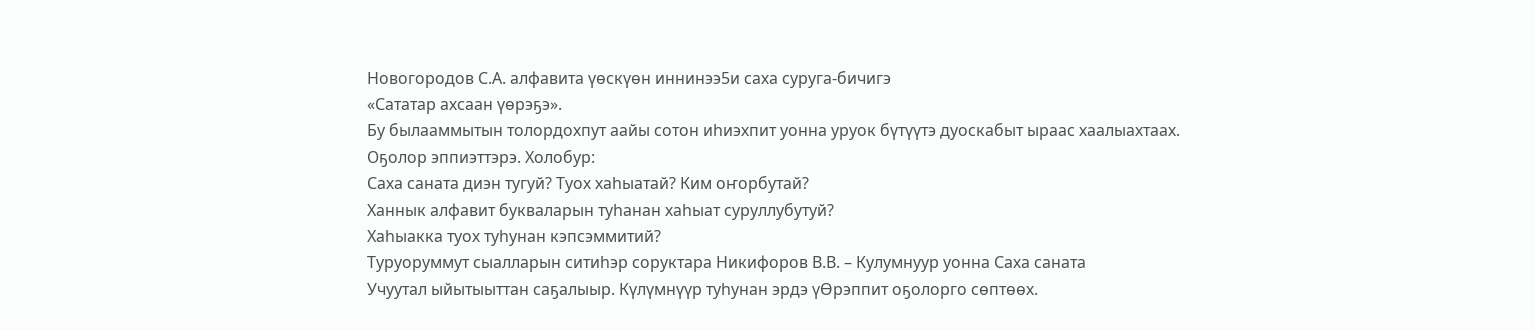Новогородов С.А. алфавита үөскүөн иннинээ5и саха суруга-бичигэ
«Сататар ахсаан үөрэҕэ».
Бу былааммытын толордохпут аайы сотон иһиэхпит уонна уруок бүтүүтэ дуоскабыт ыраас хаалыахтаах.
Оҕолор эппиэттэрэ. Холобур:
Саха саната диэн тугуй? Туох хаhыатай? Ким оҥорбутай?
Ханнык алфавит букваларын туһанан хаһыат суруллубутуй?
Хаһыакка туох туһунан кэпсэммитий?
Туруоруммут сыалларын ситиһэр соруктара Никифоров В.В. – Кулумнуур уонна Саха саната
Учуутал ыйытыыттан саҕалыыр. Күлүмнүүр туhунан эрдэ үѲрэппит оҕолорго сѳптѳѳх.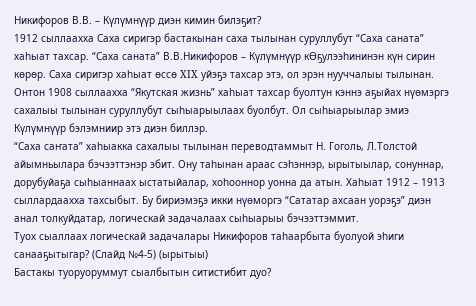Никифоров В.В. – Күлүмнүүр диэн кимин билэҕит?
1912 сыллаахха Саха сиригэр бастакынан саха тылынан суруллубут “Саха саната” хаhыат тахсар. “Саха саната” В.В.Никифоров – Күлүмнүүр кѲҕулээhининэн күн сирин кѳрѳр. Саха сиригэр хаhыат ѳссѳ XIX уйэҕэ тахсар этэ, ол эрэн нууччалыы тылынан. Онтон 1908 сыллаахха “Якутская жизнь” хаhыат тахсар буолтун кэннэ аҕыйах нүѳмэргэ сахалыы тылынан суруллубут сыhыарыылаах буолбут. Ол сыhыарыылар эмиэ Күлүмнүүр бэлэмниир этэ диэн биллэр.
“Саха саҥата” хаhыакка сахалыы тылынан переводтаммыт Н. Гоголь, Л.Толстой айымньылара бэчээттэнэр эбит. Ону таhынан араас сэhэннэр, ырытыылар, сонуннар, дорубуйаҕа сыhыаннаах ыстатыйалар, хоhооннор уонна да атын. Хаһыат 1912 – 1913 сыллардаахха тахсыбыт. Бу бириэмэҕэ икки нүѳморгэ “Сататар ахсаан уорэҕэ” диэн анал толкуйдатар, логическай задачалаах сыһыарыы бэчээттэммит.
Туох сыаллаах логическай задачалары Никифоров таһаарбыта буолуой эһиги санааҕытыгар? (Слайд №4-5) (ырытыы)
Бастакы туоруоруммут сыалбытын ситистибит дуо?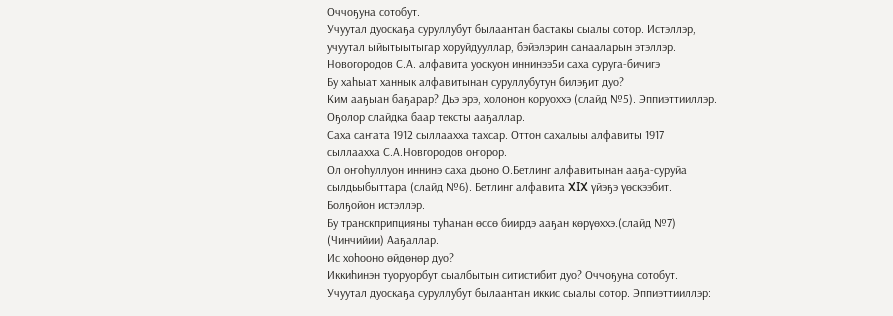Оччоҕуна сотобут.
Учуутал дуоскаҕа суруллубут былаантан бастакы сыалы сотор. Истэллэр, учуутал ыйытыытыгар хоруйдууллар, бэйэлэрин санааларын этэллэр.
Новогородов С.А. алфавита уоскуон иннинээ5и саха суруга-бичигэ
Бу хаһыат ханнык алфавитынан суруллубутун билэҕит дуо?
Ким ааҕыан баҕарар? Дьэ эрэ, холонон коруоххэ (слайд №5). Эппиэттииллэр.
Оҕолор слайдка баар тексты ааҕаллар.
Саха саҥата 1912 сыллаахха тахсар. Оттон сахалыы алфавиты 1917 сыллаахха С.А.Новгородов оҥорор.
Ол оҥоhуллуон иннинэ саха дьоно О.Бетлинг алфавитынан ааҕа-суруйа сылдьыбыттара (слайд №6). Бетлинг алфавита XIX үйэҕэ үѳскээбит. Болҕойон истэллэр.
Бу транскприпцияны туhанан ѳссѳ биирдэ ааҕан көрүөххэ.(слайд №7)
(Чинчийии) Ааҕаллар.
Ис хоhооно өйдөнөр дуо?
Иккиһинэн туоруорбут сыалбытын ситистибит дуо? Оччоҕуна сотобут.
Учуутал дуоскаҕа суруллубут былаантан иккис сыалы сотор. Эппиэттииллэр: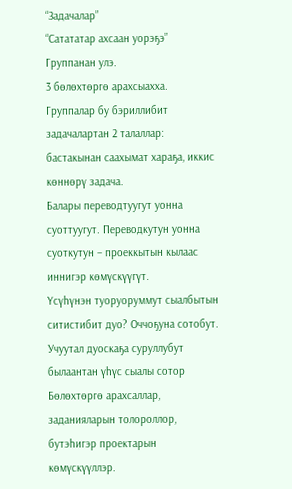“Задачалар”
“Сатататар ахсаан уорэҕэ”
Группанан улэ.
3 бөлөхтөргө арахсыахха. Группалар бу бэриллибит задачалартан 2 талаллар: бастакынан саахымат хараҕа, иккис көннөрү задача.
Балары переводтуугут уонна суоттуугут. Переводкутун уонна суоткутун – проеккытын кылаас иннигэр көмүскүүгүт.
Үсүһүнэн туоруоруммут сыалбытын ситистибит дуо? Оччоҕуна сотобут.
Учуутал дуоскаҕа суруллубут былаантан үһүс сыалы сотор Бөлөхтөргө арахсаллар, заданияларын толороллор, бутэһигэр проектарын көмүскүүллэр.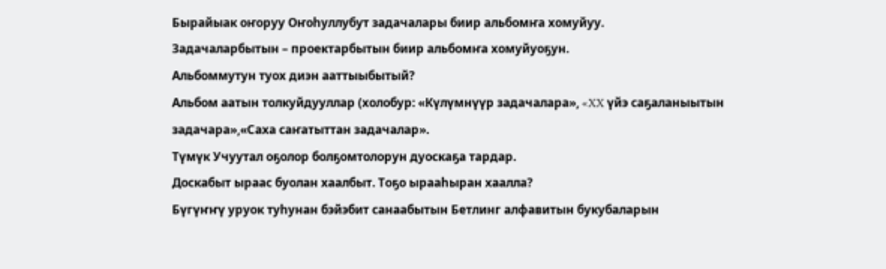Бырайыак оҥоруу Оҥоһуллубут задачалары биир альбомҥа хомуйуу.
Задачаларбытын – проектарбытын биир альбомҥа хомуйуоҕун.
Альбоммутун туох диэн ааттыыбытый?
Альбом аатын толкуйдууллар (холобур: «Күлүмнүүр задачалара», «XX үйэ саҕаланыытын задачара»,«Саха саҥатыттан задачалар».
Түмүк Учуутал оҕолор болҕомтолорун дуоскаҕа тардар.
Доскабыт ыраас буолан хаалбыт. Тоҕо ырааһыран хаалла?
Бүгүҥҥү уруок туhунан бэйэбит санаабытын Бетлинг алфавитын букубаларын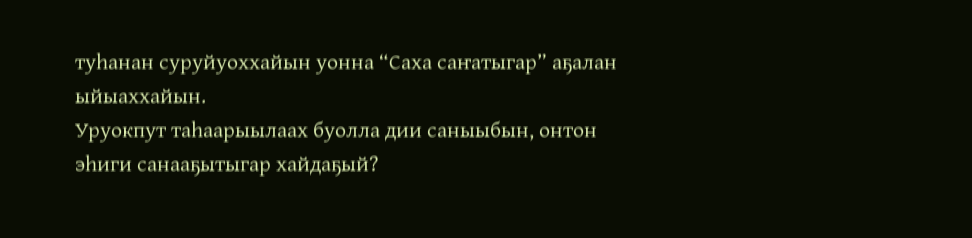туhанан суруйуоххайын уонна “Саха саҥатыгар” аҕалан ыйыаххайын.
Уруокпут таһаарыылаах буолла дии саныыбын, онтон эһиги санааҕытыгар хайдаҕый?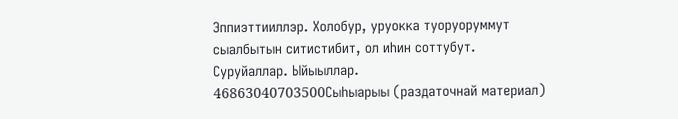Эппиэттииллэр. Холобур, уруокка туоруоруммут сыалбытын ситистибит, ол иһин соттубут.
Суруйаллар. Ыйыыллар.
46863040703500Cыhыарыы (раздаточнай материал)